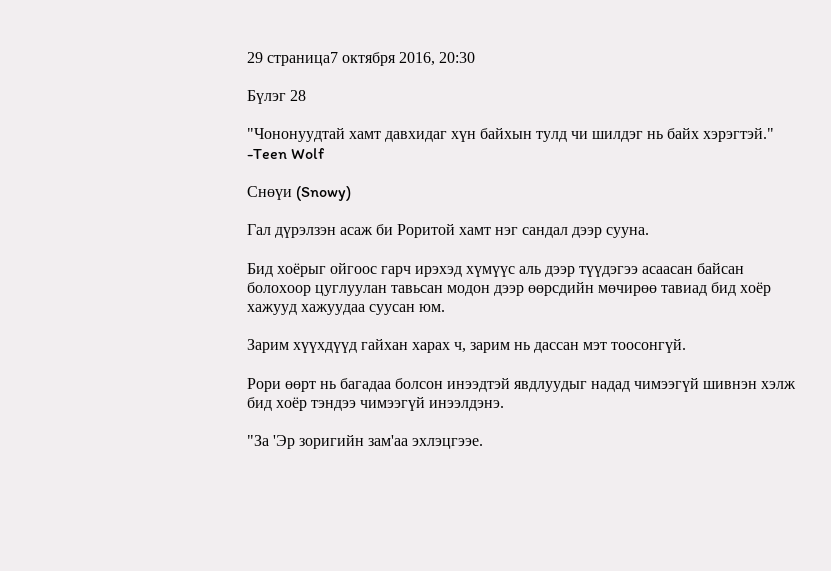29 страница7 октября 2016, 20:30

Бүлэг 28

"Чононуудтай хамт давхидаг хүн байхын тулд чи шилдэг нь байх хэрэгтэй."
-Teen Wolf

Снөүи (Snowy)

Гал дүрэлзэн асаж би Роритой хамт нэг сандал дээр сууна.

Бид хоёрыг ойгоос гарч ирэхэд хүмүүс аль дээр түүдэгээ асаасан байсан болохоор цуглуулан тавьсан модон дээр өөрсдийн мөчирөө тавиад бид хоёр хажууд хажуудаа суусан юм.

Зарим хүүхдүүд гайхан харах ч, зарим нь дассан мэт тоосонгүй.

Рори өөрт нь багадаа болсон инээдтэй явдлуудыг надад чимээгүй шивнэн хэлж бид хоёр тэндээ чимээгүй инээлдэнэ.

"За 'Эр зоригийн зам'аа эхлэцгээе.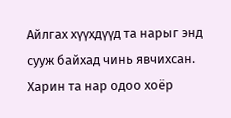Айлгах хүүхдүүд та нарыг энд сууж байхад чинь явчихсан. Харин та нар одоо хоёр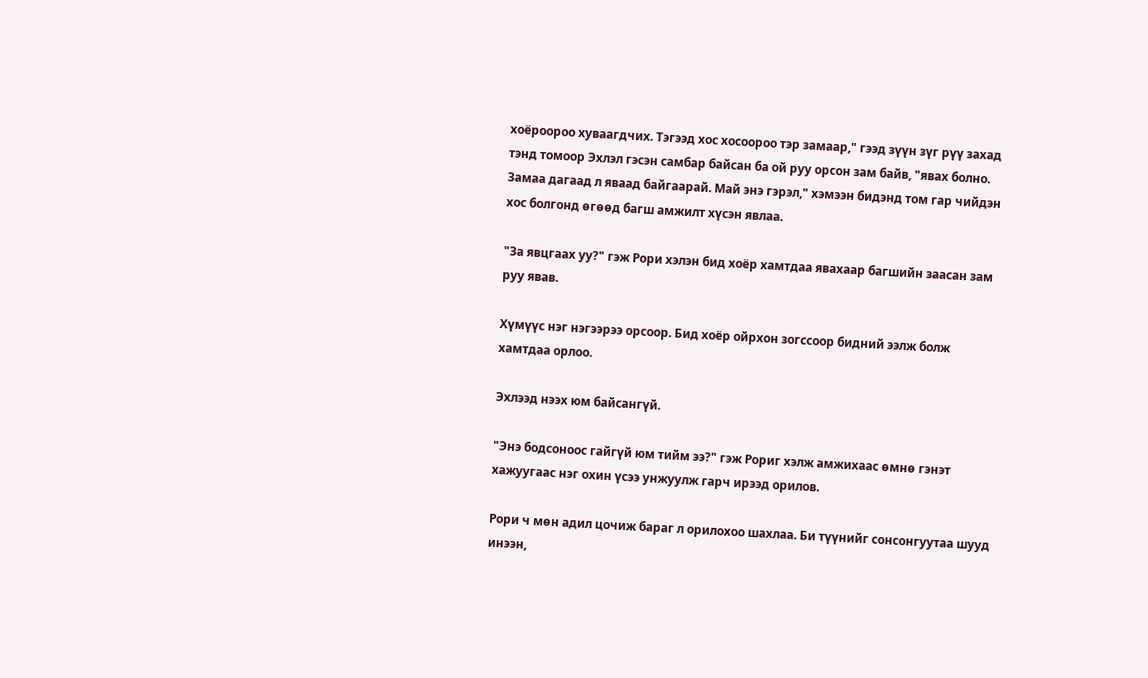хоёроороо хуваагдчих. Тэгээд хос хосоороо тэр замаар," гээд зүүн зүг рүү захад тэнд томоор Эхлэл гэсэн самбар байсан ба ой руу орсон зам байв, "явах болно. Замаа дагаад л яваад байгаарай. Май энэ гэрэл," хэмээн бидэнд том гар чийдэн хос болгонд өгөөд багш амжилт хүсэн явлаа.

"За явцгаах уу?" гэж Рори хэлэн бид хоёр хамтдаа явахаар багшийн заасан зам руу явав.

Хүмүүс нэг нэгээрээ орсоор. Бид хоёр ойрхон зогссоор бидний ээлж болж хамтдаа орлоо.

Эхлээд нээх юм байсангүй.

"Энэ бодсоноос гайгүй юм тийм ээ?" гэж Рориг хэлж амжихаас өмнө гэнэт хажуугаас нэг охин үсээ унжуулж гарч ирээд орилов.

Рори ч мөн адил цочиж бараг л орилохоо шахлаа. Би түүнийг сонсонгуутаа шууд инээн,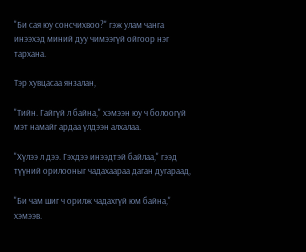"Би сая юу сонсчихвоо?" гэж улам чанга инээхэд миний дуу чимээгүй ойгоор нэг тархана.

Тэр хувцасаа янзалан,

"Тийн. Гайгүй л байна," хэмээн юу ч болоогүй мэт намайг ардаа үлдээн алхалаа.

"Хүлээ л дээ. Гэхдээ инээдтэй байлаа," гээд түүний орилооныг чадахаараа даган дугараад,

"Би чам шиг ч орилж чадахгүй юм байна," хэмээв.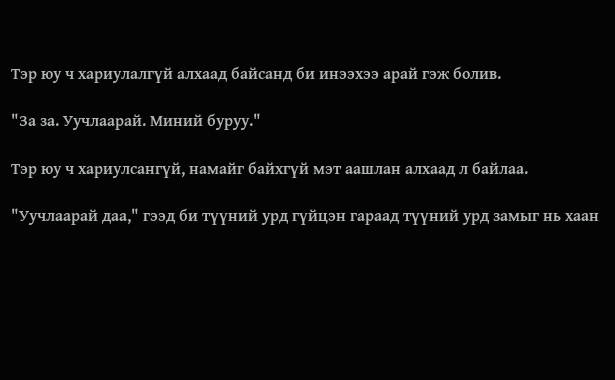Тэр юу ч хариулалгүй алхаад байсанд би инээхээ арай гэж болив.

"За за. Уучлаарай. Миний буруу."

Тэр юу ч хариулсангүй, намайг байхгүй мэт аашлан алхаад л байлаа.

"Уучлаарай даа," гээд би түүний урд гүйцэн гараад түүний урд замыг нь хаан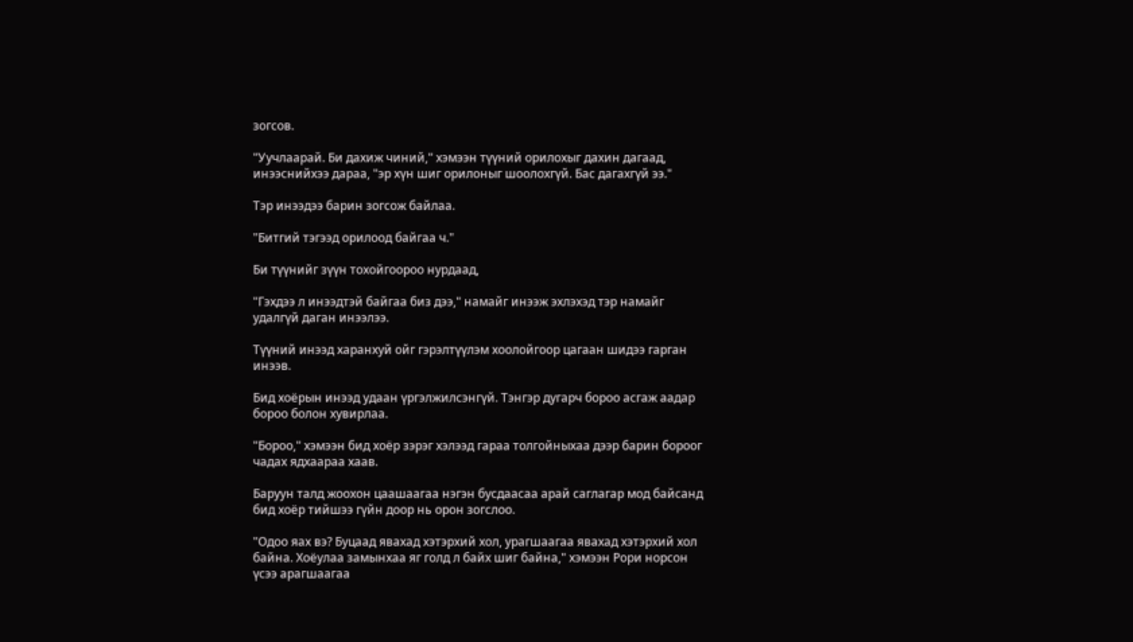зогсов.

"Уучлаарай. Би дахиж чиний," хэмээн түүний орилохыг дахин дагаад, инээснийхээ дараа, "эр хүн шиг орилоныг шоолохгүй. Бас дагахгүй ээ."

Тэр инээдээ барин зогсож байлаа.

"Битгий тэгээд орилоод байгаа ч."

Би түүнийг зүүн тохойгоороо нурдаад,

"Гэхдээ л инээдтэй байгаа биз дээ," намайг инээж эхлэхэд тэр намайг удалгүй даган инээлээ.

Түүний инээд харанхуй ойг гэрэлтүүлэм хоолойгоор цагаан шидээ гарган инээв.

Бид хоёрын инээд удаан үргэлжилсэнгүй. Тэнгэр дугарч бороо асгаж аадар бороо болон хувирлаа.

"Бороо," хэмээн бид хоёр зэрэг хэлээд гараа толгойныхаа дээр барин бороог чадах ядхаараа хаав.

Баруун талд жоохон цаашаагаа нэгэн бусдаасаа арай саглагар мод байсанд бид хоёр тийшээ гүйн доор нь орон зогслоо.

"Одоо яах вэ? Буцаад явахад хэтэрхий хол, урагшаагаа явахад хэтэрхий хол байна. Хоёулаа замынхаа яг голд л байх шиг байна," хэмээн Рори норсон үсээ арагшаагаа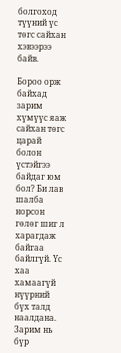болгоход түүний үс төгс сайхан хэвээрээ байв.

Бороо орж байхад зарим хүмүүс яаж сайхан төгс царай болон үстэйгээ байдаг юм бол? Би лав шалба норсон гөлөг шиг л харагдаж байгаа байлгүй. Үс хаа хамаагүй нүүрний бүх талд наалдана. Зарим нь бүр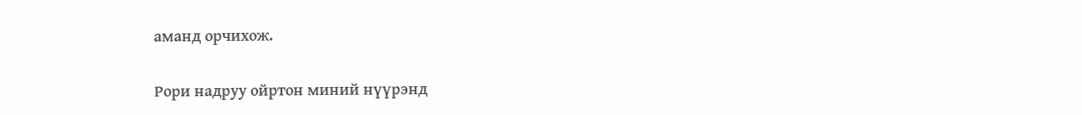аманд орчихож.

Рори надруу ойртон миний нүүрэнд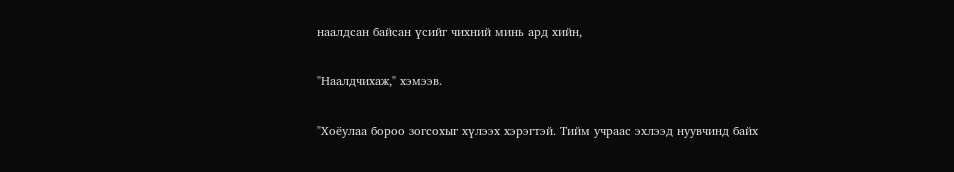наалдсан байсан үсийг чихний минь ард хийн,

"Наалдчихаж," хэмээв.

"Хоёулаа бороо зогсохыг хүлээх хэрэгтэй. Тийм учраас эхлээд нуувчинд байх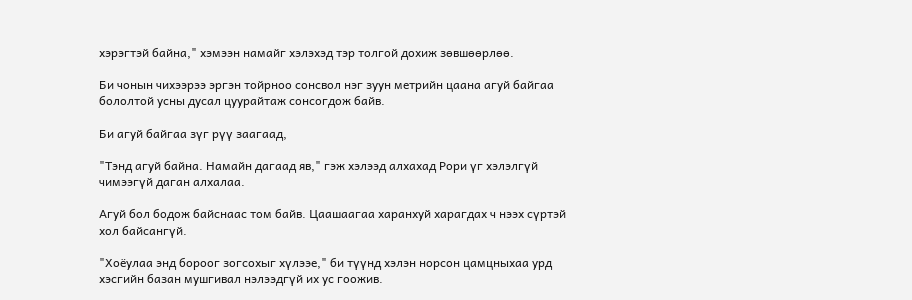хэрэгтэй байна," хэмээн намайг хэлэхэд тэр толгой дохиж зөвшөөрлөө.

Би чонын чихээрээ эргэн тойрноо сонсвол нэг зуун метрийн цаана агуй байгаа бололтой усны дусал цуурайтаж сонсогдож байв.

Би агуй байгаа зүг рүү заагаад,

"Тэнд агуй байна. Намайн дагаад яв," гэж хэлээд алхахад Рори үг хэлэлгүй чимээгүй даган алхалаа.

Агуй бол бодож байснаас том байв. Цаашаагаа харанхуй харагдах ч нээх сүртэй хол байсангүй.

"Хоёулаа энд бороог зогсохыг хүлээе," би түүнд хэлэн норсон цамцныхаа урд хэсгийн базан мушгивал нэлээдгүй их ус гоожив.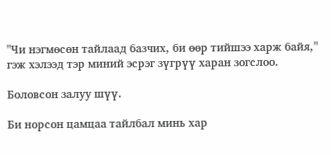"Чи нэгмөсөн тайлаад базчих, би өөр тийшээ харж байя," гэж хэлээд тэр миний эсрэг зүгрүү харан зогслоо.

Боловсон залуу шүү.

Би норсон цамцаа тайлбал минь хар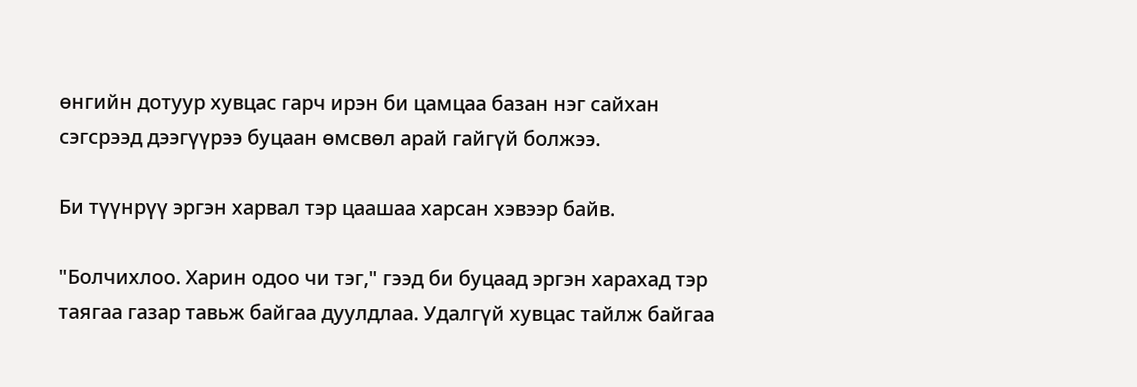өнгийн дотуур хувцас гарч ирэн би цамцаа базан нэг сайхан сэгсрээд дээгүүрээ буцаан өмсвөл арай гайгүй болжээ.

Би түүнрүү эргэн харвал тэр цаашаа харсан хэвээр байв.

"Болчихлоо. Харин одоо чи тэг," гээд би буцаад эргэн харахад тэр таягаа газар тавьж байгаа дуулдлаа. Удалгүй хувцас тайлж байгаа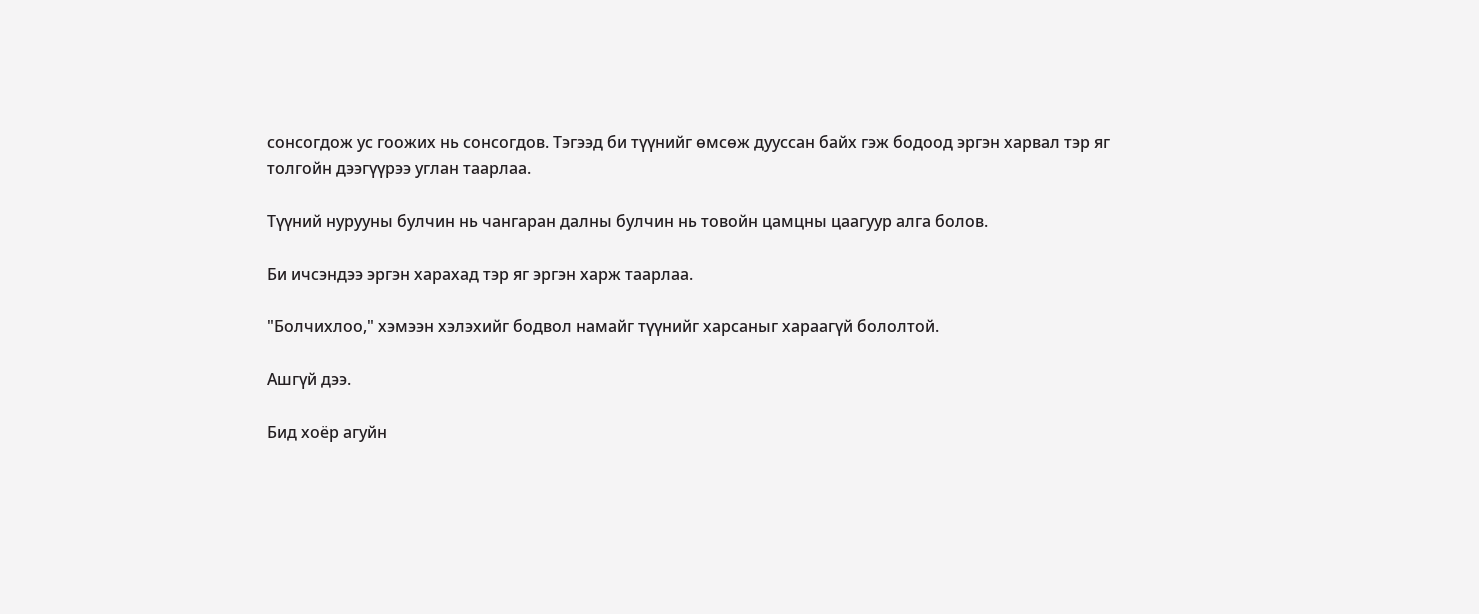сонсогдож ус гоожих нь сонсогдов. Тэгээд би түүнийг өмсөж дууссан байх гэж бодоод эргэн харвал тэр яг толгойн дээгүүрээ углан таарлаа.

Түүний нурууны булчин нь чангаран далны булчин нь товойн цамцны цаагуур алга болов.

Би ичсэндээ эргэн харахад тэр яг эргэн харж таарлаа.

"Болчихлоо," хэмээн хэлэхийг бодвол намайг түүнийг харсаныг хараагүй бололтой.

Ашгүй дээ.

Бид хоёр агуйн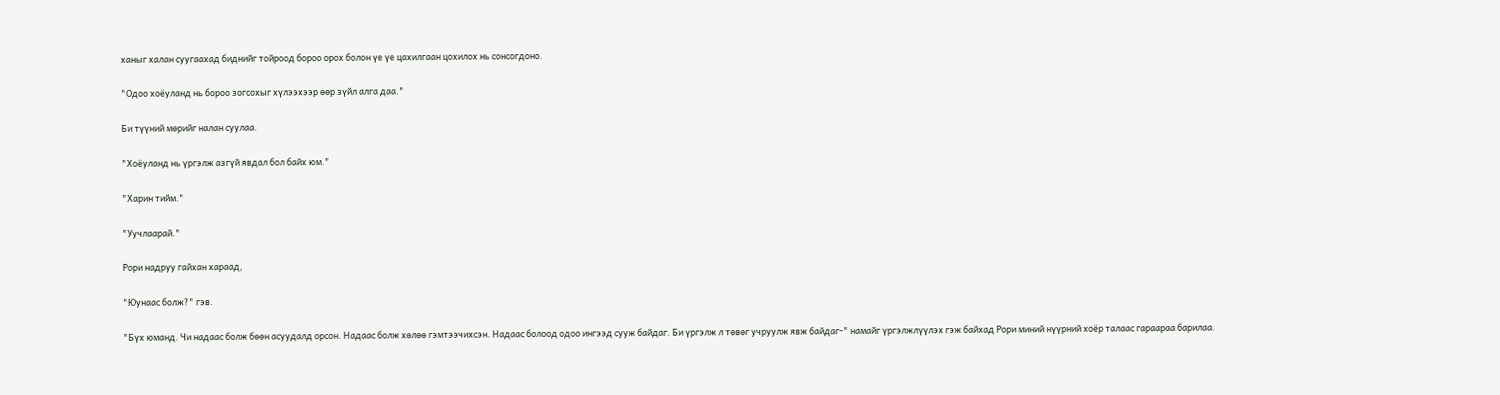ханыг халан суугаахад биднийг тойроод бороо орох болон үе үе цахилгаан цохилох нь сонсогдоно.

"Одоо хоёуланд нь бороо зогсохыг хүлээхээр өөр зүйл алга даа."

Би түүний мөрийг налан суулаа.

"Хоёуланд нь үргэлж азгүй явдал бол байх юм."

"Харин тийм."

"Уучлаарай."

Рори надруу гайхан хараад,

"Юунаас болж?" гэв.

"Бүх юманд. Чи надаас болж бөөн асуудалд орсон. Надаас болж хөлөө гэмтээчихсэн. Надаас болоод одоо ингээд сууж байдаг. Би үргэлж л төвөг учруулж явж байдаг-" намайг үргэлжлүүлэх гэж байхад Рори миний нүүрний хоёр талаас гараараа барилаа.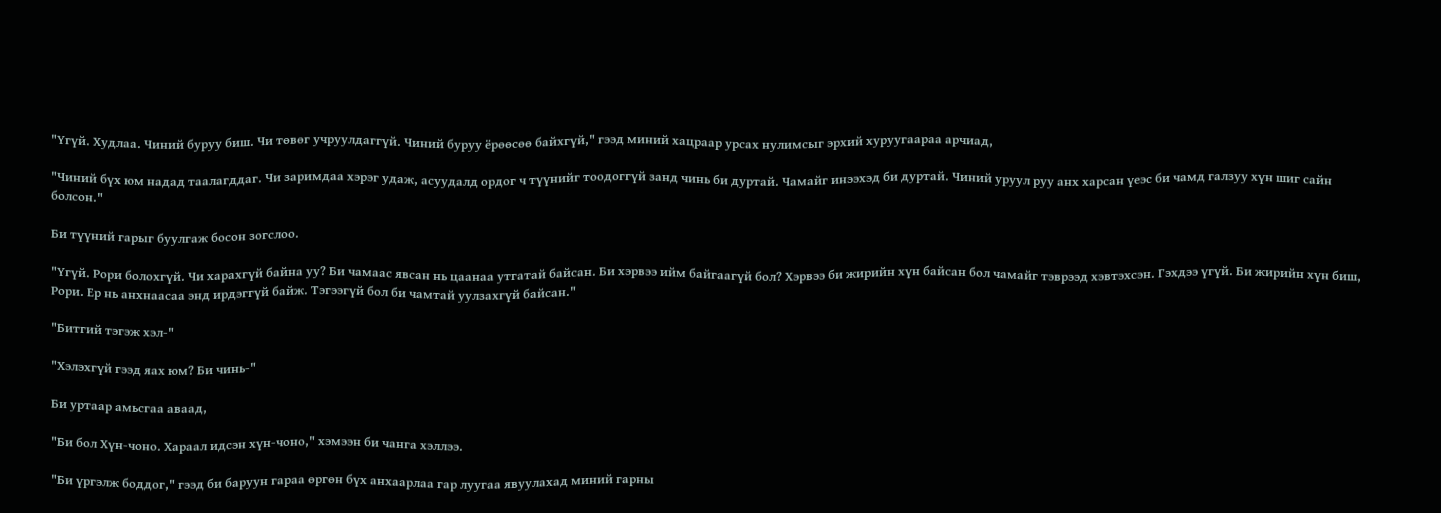"Үгүй. Худлаа. Чиний буруу биш. Чи төвөг учруулдаггүй. Чиний буруу ёрөөсөө байхгүй," гээд миний хацраар урсах нулимсыг эрхий хуруугаараа арчиад,

"Чиний бүх юм надад таалагддаг. Чи заримдаа хэрэг удаж, асуудалд ордог ч түүнийг тоодоггүй занд чинь би дуртай. Чамайг инээхэд би дуртай. Чиний уруул руу анх харсан үеэс би чамд галзуу хүн шиг сайн болсон."

Би түүний гарыг буулгаж босон зогслоо.

"Үгүй. Рори болохгүй. Чи харахгүй байна уу? Би чамаас явсан нь цаанаа утгатай байсан. Би хэрвээ ийм байгаагүй бол? Хэрвээ би жирийн хүн байсан бол чамайг тэврээд хэвтэхсэн. Гэхдээ үгүй. Би жирийн хүн биш, Рори. Ер нь анхнаасаа энд ирдэггүй байж. Тэгээгүй бол би чамтай уулзахгүй байсан."

"Битгий тэгэж хэл-"

"Хэлэхгүй гээд яах юм? Би чинь-"

Би уртаар амьсгаа аваад,

"Би бол Хүн-чоно. Хараал идсэн хүн-чоно," хэмээн би чанга хэллээ.

"Би үргэлж боддог," гээд би баруун гараа өргөн бүх анхаарлаа гар луугаа явуулахад миний гарны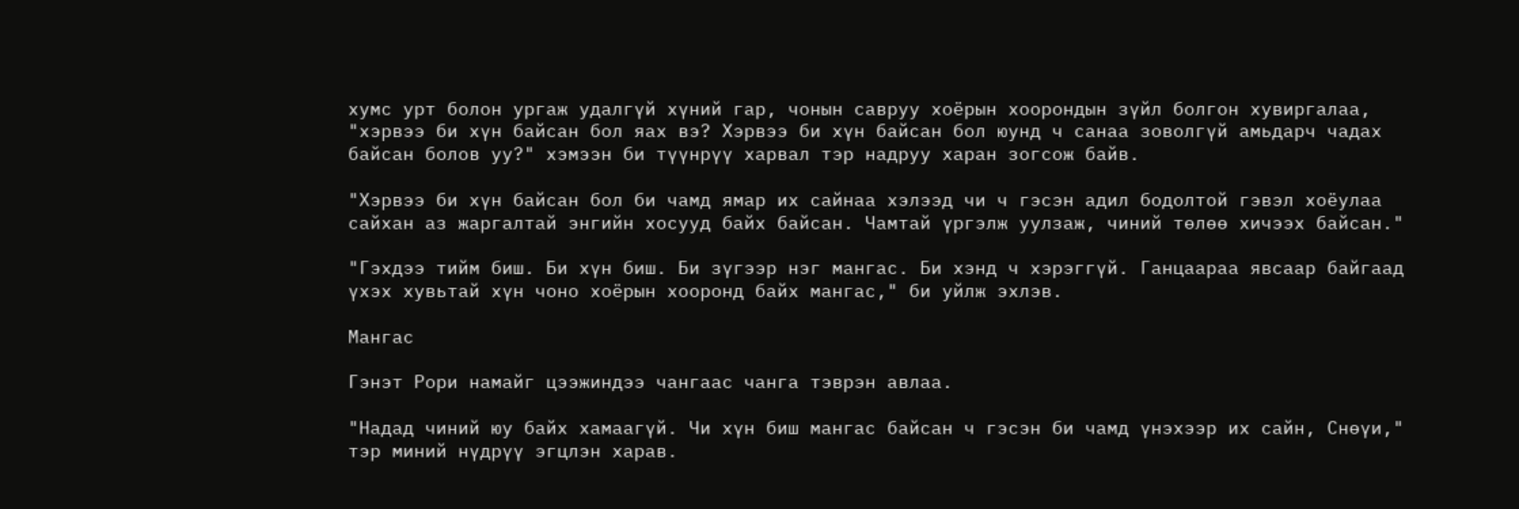хумс урт болон ургаж удалгүй хүний гар, чонын савруу хоёрын хоорондын зүйл болгон хувиргалаа, "хэрвээ би хүн байсан бол яах вэ? Хэрвээ би хүн байсан бол юунд ч санаа зоволгүй амьдарч чадах байсан болов уу?" хэмээн би түүнрүү харвал тэр надруу харан зогсож байв.

"Хэрвээ би хүн байсан бол би чамд ямар их сайнаа хэлээд чи ч гэсэн адил бодолтой гэвэл хоёулаа сайхан аз жаргалтай энгийн хосууд байх байсан. Чамтай үргэлж уулзаж, чиний төлөө хичээх байсан."

"Гэхдээ тийм биш. Би хүн биш. Би зүгээр нэг мангас. Би хэнд ч хэрэггүй. Ганцаараа явсаар байгаад үхэх хувьтай хүн чоно хоёрын хооронд байх мангас," би уйлж эхлэв.

Мангас

Гэнэт Рори намайг цээжиндээ чангаас чанга тэврэн авлаа.

"Надад чиний юу байх хамаагүй. Чи хүн биш мангас байсан ч гэсэн би чамд үнэхээр их сайн, Снөүи," тэр миний нүдрүү эгцлэн харав.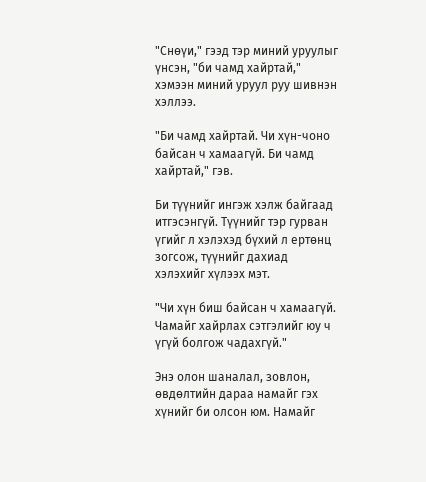"Снөүи," гээд тэр миний уруулыг үнсэн, "би чамд хайртай," хэмээн миний уруул руу шивнэн хэллээ.

"Би чамд хайртай. Чи хүн-чоно байсан ч хамаагүй. Би чамд хайртай," гэв.

Би түүнийг ингэж хэлж байгаад итгэсэнгүй. Түүнийг тэр гурван үгийг л хэлэхэд бүхий л ертөнц зогсож, түүнийг дахиад хэлэхийг хүлээх мэт.

"Чи хүн биш байсан ч хамаагүй. Чамайг хайрлах сэтгэлийг юу ч үгүй болгож чадахгүй."

Энэ олон шаналал, зовлон, өвдөлтийн дараа намайг гэх хүнийг би олсон юм. Намайг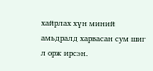хайрлах хүн миний амьдралд харвасан сум шиг л орж ирсэн.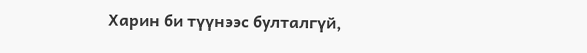Харин би түүнээс булталгүй,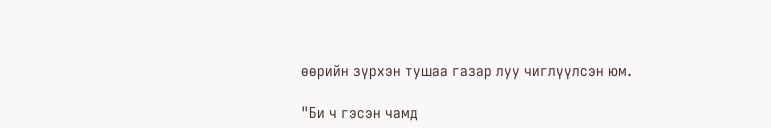өөрийн зүрхэн тушаа газар луу чиглүүлсэн юм.

"Би ч гэсэн чамд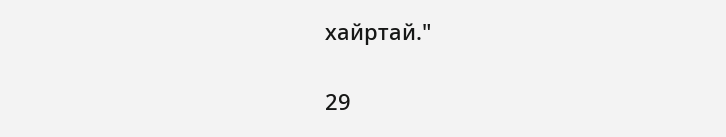хайртай."

29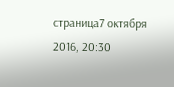страница7 октября 2016, 20:30